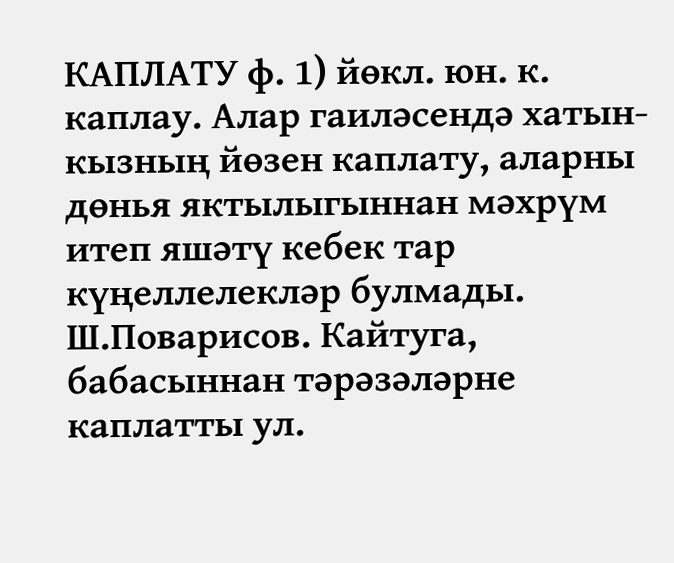КАПЛАТУ ф. 1) йөкл. юн. к. каплау. Алар гаиләсендә хатын-кызның йөзен каплату, аларны дөнья яктылыгыннан мәхрүм итеп яшәтү кебек тар күңеллелекләр булмады. Ш.Поварисов. Кайтуга, бабасыннан тәрәзәләрне каплатты ул.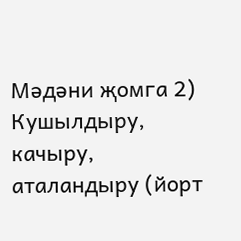Мәдәни җомга 2) Кушылдыру, качыру, аталандыру (йорт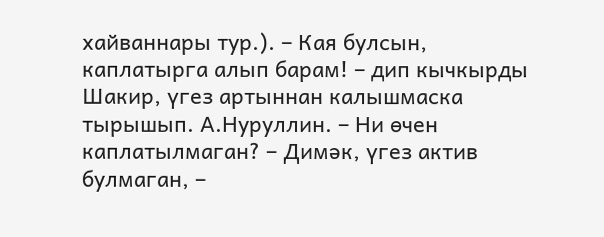хайваннары тур.). – Кая булсын, каплатырга алып барам! – дип кычкырды Шакир, үгез артыннан калышмаска тырышып. А.Нуруллин. – Ни өчен каплатылмаган? – Димәк, үгез актив булмаган, –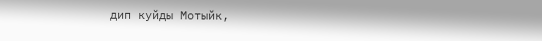дип куйды Мотыйк,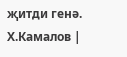җитди генә. Х.Камалов |